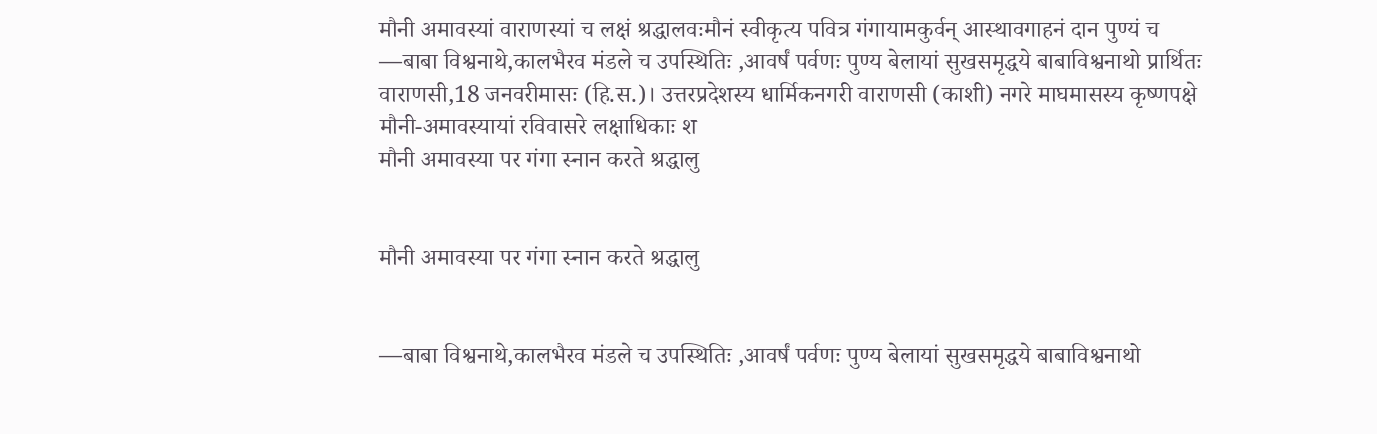मौनी अमावस्यां वाराणस्यां च लक्षं श्रद्धालवःमौनं स्वीकृत्य पवित्र गंगायामकुर्वन् आस्थावगाहनं दान पुण्यं च
—बाबा विश्वनाथे,कालभैरव मंडले च उपस्थितिः ,आवर्षं पर्वणः पुण्‍य बेलायां सुखसमृद्धये बाबाविश्वनाथो प्रार्थितः वाराणसी,18 जनवरीमासः (हि.स.)। उत्तरप्रदेशस्य धार्मिकनगरी वाराणसी (काशी) नगरे माघमासस्य कृष्णपक्षे मौनी-अमावस्यायां रविवासरे लक्षाधिकाः श
मौनी अमावस्या पर गंगा स्नान करते श्रद्धालु


मौनी अमावस्या पर गंगा स्नान करते श्रद्धालु


—बाबा विश्वनाथे,कालभैरव मंडले च उपस्थितिः ,आवर्षं पर्वणः पुण्‍य बेलायां सुखसमृद्धये बाबाविश्वनाथो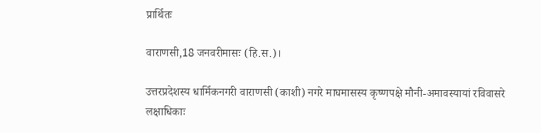प्रार्थितः

वाराणसी,18 जनवरीमासः (हि.स.)।

उत्तरप्रदेशस्य धार्मिकनगरी वाराणसी (काशी) नगरे माघमासस्य कृष्णपक्षे मौनी-अमावस्यायां रविवासरे लक्षाधिकाः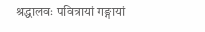श्रद्धालवः पवित्रायां गङ्गायां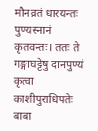मौनव्रतं धारयन्तः पुण्यस्नानं कृतवन्तः। ततः ते गङ्गाघट्टेषु दानपुण्यं कृत्वा काशीपुराधिपतेः बाबा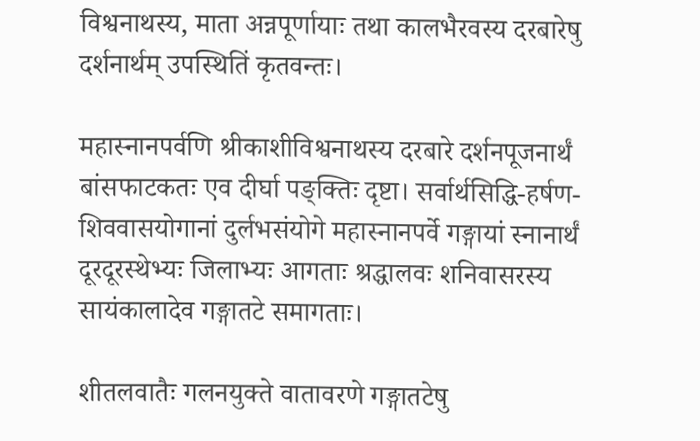विश्वनाथस्य, माता अन्नपूर्णायाः तथा कालभैरवस्य दरबारेषु दर्शनार्थम् उपस्थितिं कृतवन्तः।

महास्नानपर्वणि श्रीकाशीविश्वनाथस्य दरबारे दर्शनपूजनार्थं बांसफाटकतः एव दीर्घा पङ्क्तिः दृष्टा। सर्वार्थसिद्धि-हर्षण-शिववासयोगानां दुर्लभसंयोगे महास्नानपर्वे गङ्गायां स्नानार्थं दूरदूरस्थेभ्यः जिलाभ्यः आगताः श्रद्धालवः शनिवासरस्य सायंकालादेव गङ्गातटे समागताः।

शीतलवातैः गलनयुक्ते वातावरणे गङ्गातटेषु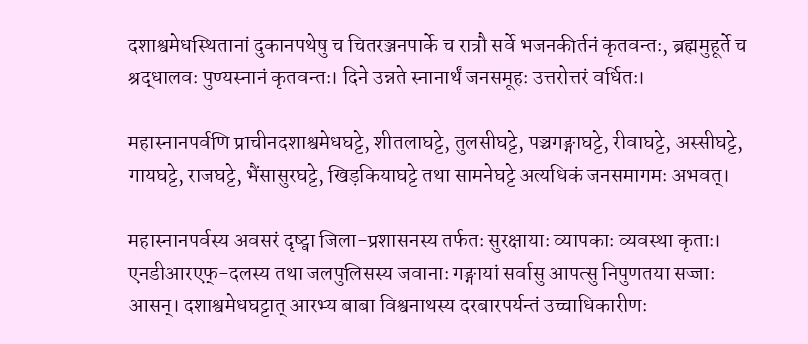दशाश्वमेधस्थितानां दुकानपथेषु च चितरञ्जनपार्के च रात्रौ सर्वे भजनकीर्तनं कृतवन्तः, ब्रह्ममुहूर्ते च श्रद्धालवः पुण्यस्नानं कृतवन्तः। दिने उन्नते स्नानार्थं जनसमूहः उत्तरोत्तरं वर्धितः।

महास्नानपर्वणि प्राचीनदशाश्वमेधघट्टे, शीतलाघट्टे, तुलसीघट्टे, पञ्चगङ्गाघट्टे, रीवाघट्टे, अस्सीघट्टे, गायघट्टे, राजघट्टे, भैंसासुरघट्टे, खिड़कियाघट्टे तथा सामनेघट्टे अत्यधिकं जनसमागमः अभवत्।

महास्नानपर्वस्य अवसरं दृष्ट्वा जिला-प्रशासनस्य तर्फतः सुरक्षायाः व्यापकाः व्यवस्था कृताः। एनडीआरएफ्-दलस्य तथा जलपुलिसस्य जवानाः गङ्गायां सर्वासु आपत्सु निपुणतया सज्जाः आसन्। दशाश्वमेधघट्टात् आरभ्य बाबा विश्वनाथस्य दरबारपर्यन्तं उच्चाधिकारीणः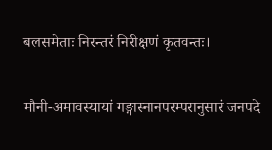बलसमेताः निरन्तरं निरीक्षणं कृतवन्तः।

मौनी-अमावस्यायां गङ्गास्नानपरम्परानुसारं जनपदे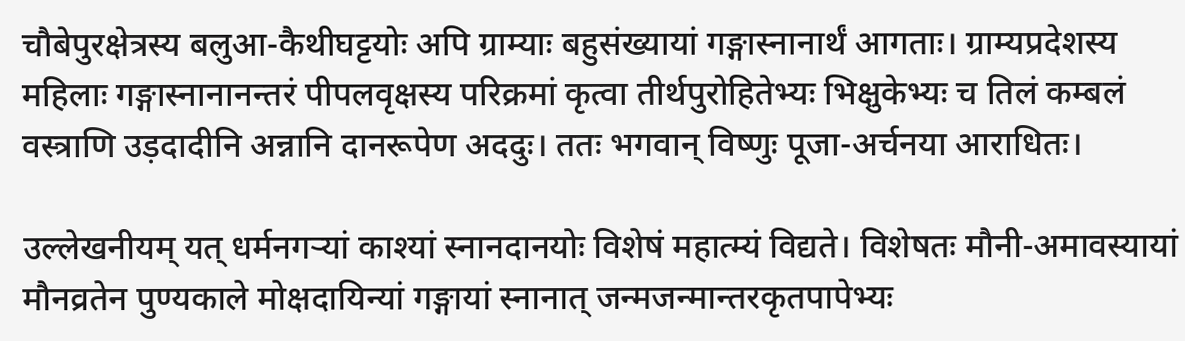चौबेपुरक्षेत्रस्य बलुआ-कैथीघट्टयोः अपि ग्राम्याः बहुसंख्यायां गङ्गास्नानार्थं आगताः। ग्राम्यप्रदेशस्य महिलाः गङ्गास्नानानन्तरं पीपलवृक्षस्य परिक्रमां कृत्वा तीर्थपुरोहितेभ्यः भिक्षुकेभ्यः च तिलं कम्बलं वस्त्राणि उड़दादीनि अन्नानि दानरूपेण अददुः। ततः भगवान् विष्णुः पूजा-अर्चनया आराधितः।

उल्लेखनीयम् यत् धर्मनगऱ्यां काश्यां स्नानदानयोः विशेषं महात्म्यं विद्यते। विशेषतः मौनी-अमावस्यायां मौनव्रतेन पुण्यकाले मोक्षदायिन्यां गङ्गायां स्नानात् जन्मजन्मान्तरकृतपापेभ्यः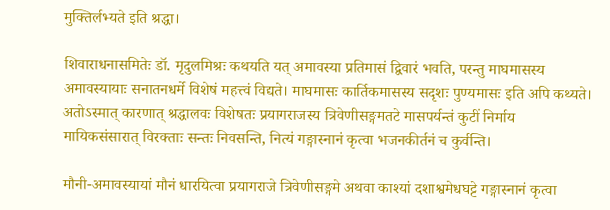मुक्तिर्लभ्यते इति श्रद्धा।

शिवाराधनासमितेः डॉ. मृदुलमिश्रः कथयति यत् अमावस्या प्रतिमासं द्विवारं भवति, परन्तु माघमासस्य अमावस्यायाः सनातनधर्मे विशेषं महत्त्वं विद्यते। माघमासः कार्तिकमासस्य सदृशः पुण्यमासः इति अपि कथ्यते। अतोऽस्मात् कारणात् श्रद्धालवः विशेषतः प्रयागराजस्य त्रिवेणीसङ्गमतटे मासपर्यन्तं कुटीं निर्माय मायिकसंसारात् विरक्ताः सन्तः निवसन्ति, नित्यं गङ्गास्नानं कृत्वा भजनकीर्तनं च कुर्वन्ति।

मौनी-अमावस्यायां मौनं धारयित्वा प्रयागराजे त्रिवेणीसङ्गमे अथवा काश्यां दशाश्वमेधघट्टे गङ्गास्नानं कृत्वा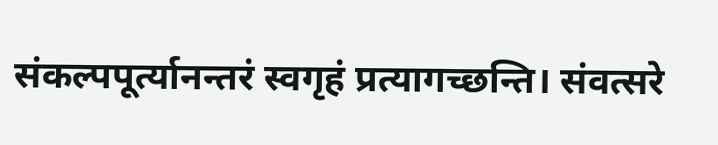संकल्पपूर्त्यानन्तरं स्वगृहं प्रत्यागच्छन्ति। संवत्सरे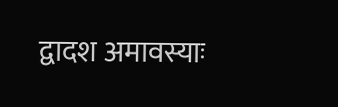द्वादश अमावस्याः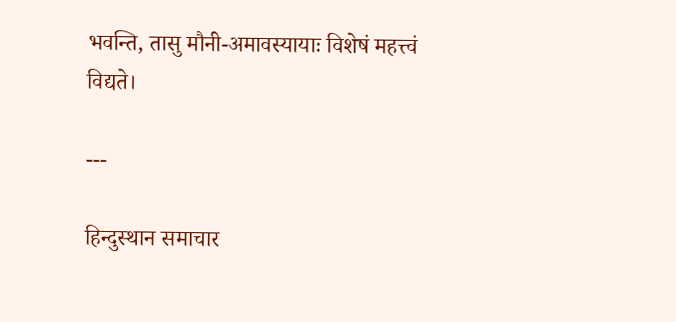भवन्ति, तासु मौनी-अमावस्यायाः विशेषं महत्त्वं विद्यते।

---

हिन्दुस्थान समाचार